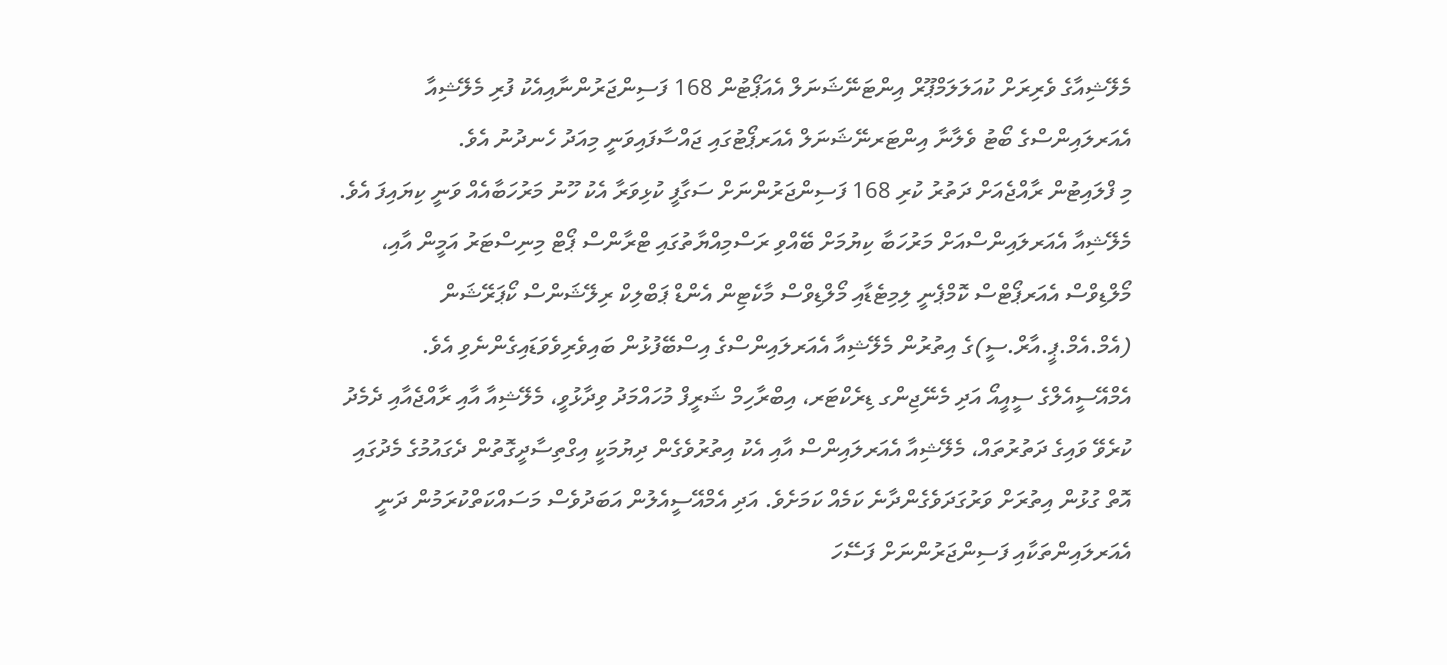މެލޭޝިއާގެ ވެރިރަށް ކުއަލަލަމްޕޫރް އިންޓަނޭޝަނަލް އެއަޕޯޓުން 168 ފަސިންޖަރުންނާއިއެކު ފުރި މެލޭޝިއާ އެއަރލައިންސްގެ ބޯޓު ވެލާނާ އިންޓަރނޭޝަނަލް އެއަރޕޯޓުގައި ޖައްސާފައިވަނީ މިއަދު ހެނދުނު އެވެ.
މި ފްލައިޓުން ރާއްޖެއަށް ދަތުރު ކުރި 168 ފަސިންޖަރުންނަށް ސަގާފީ ކުޅިވަރާ އެކު ހޫނު މަރުހަބާއެއް ވަނީ ކިޔައިފަ އެވެ.
މެލޭޝިއާ އެއަރލައިންސްއަށް މަރުހަބާ ކިޔުމަށް ބޭއްވި ރަސްމިއްޔާތުގައި ޓްރާންސް ޕޯޓް މިނިސްޓަރު އަމީން އާއި، މޯލްޑިވްސް އެއަރޕޯޓްސް ކޮމްޕެނީ ލިމިޓެޑާއި މޯލްޑިވްސް މާކެޓިން އެންޑް ޕަބްލިކް ރިލޭޝަންސް ކޯޕަރޭޝަން (އެމް.އެމް.ޕީ.އާރް.ސީ)ގެ އިތުރުން މެލޭޝިއާ އެއަރލައިންސްގެ އިސްބޭފުޅުން ބައިވެރިވެވަޑައިގެންނެވި އެވެ.
އެމްއޭސީއެލްގެ ސީއީއޯ އަދި މެނޭޖިންގ ޑިރެކްޓަރ، އިބްރާހިމް ޝަރީފް މުހައްމަދު ވިދާޅުވީ، މެލޭޝިއާ އާއި ރާއްޖެއާއި ދެމެދު ކުރެވޭ ވައިގެ ދަތުރުތައް، މެލޭޝިއާ އެއަރލައިންސް އާއި އެކު އިތުރުވެގެން ދިޔުމަކީ އިގްތިސާދީގޮތުން ދެގައުމުގެ މެދުގައި އޮތް ގުޅުން އިތުރަށް ވަރުގަދަވެގެންދާނެ ކަމެއް ކަމަށެވެ. އަދި އެމްއޭސީއެލުން އަބަދުވެސް މަސައްކަތްކުރަމުން ދަނީ އެއަރލައިންތަކާއި ފަސިންޖަރުންނަށް ފަސޭހަ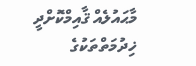މާޙައުލެއް ޤާއިމްކޮށްދީ ޚިދުމަތްތަކުގެ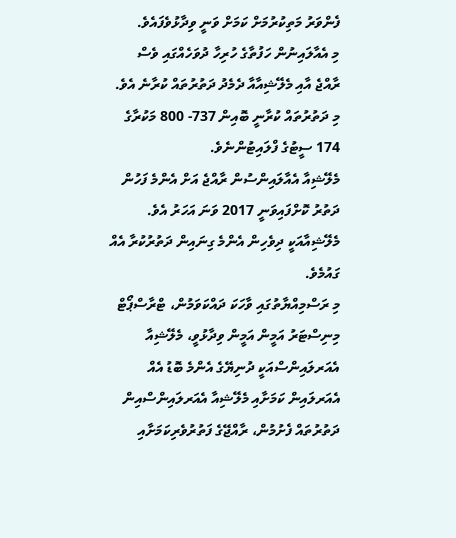ފެންވަރު މަތިކުރުމަށް ކަމަށް ވަނީ ވިދާޅުވެފައެވެ.
މި އެއާލައިނުން ހަފުތާގެ ހުރިހާ ދުވަހެއްގައި ވެސް ރާއްޖެ އާއި މެލޭޝިއާއާ ދެމެދު ދަތުރުތައް ކުރާނެ އެވެ. މި ދަތުރުތައް ކުރާނީ ބޮއިން 737- 800 މަކުރާގެ 174 ސީޓުގެ ފްލައިޓުންނެވެ.
މެލޭޝިއާ އެއާލައިންސުން ރާއްޖެ އަށް އެންމެ ފަހުން ދަތުރު ކޮށްފައިވަނީ 2017 ވަނަ އަހަރު އެވެ. މެލޭޝިއާއަކީ ދިވެހިން އެންމެ ގިނައިން ދަތުރުކުރާ އެއް ގައުމެވެ.
މި ރަސްމިއްޔާތުގައި ވާހަކަ ދައްކަވަމުން، ޓްރާސްޕޯޓް މިނިސްޓަރު އަމީން އަމީން ވިދާޅުވީ، މެލޭޝިއާ އެއަރލައިންސްއަކީ ދުނިޔޭގެ އެންމެ ބޮޑު އެއް އެއަރލައިން ކަމަށާއި މެލޭޝިއާ އެއަރލައިންސްއިން ދަތުރުތައް ފެށުމުން، ރާއްޖޭގެ ފަތުރުވެރިކަމަށާއި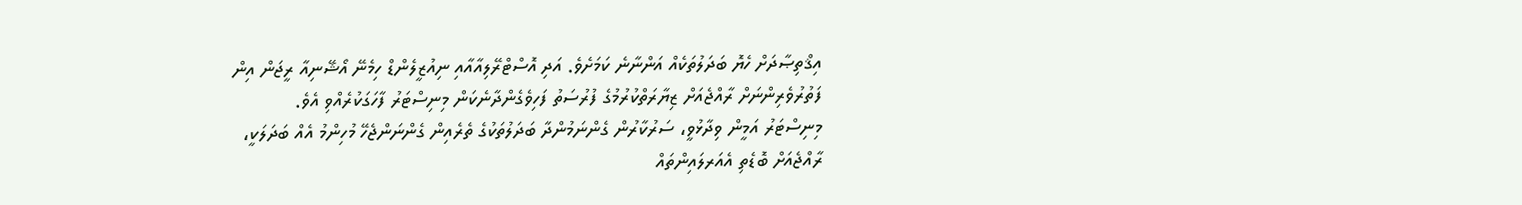އިޤްތިޞާދަށް ހެޔޮ ބަދަލުތަކެއް އަންނާނެ ކަމަށެވެ. އަދި އޮސްޓްރޭލިއާއާއި ނިއުޒީލެންޑް ހިމެނޭ އޯޝޭނިއާ ރީޖަން އިން ފަތުރުވެރިންނަށް ރާއްޖެއަށް ޒިޔާރަތްކުރުމުގެ ފުރުސަތު ފަހިވެގެންދާނެކަން މިނިސްޓަރު ފާހަގަކުރެއްވި އެވެ.
މިނިސްޓަރު އަމީން ވިދާޅުވީ، ސަރުކާރުން ގެންނަމުންދާ ބަދަލުތަކުގެ ތެރެއިން ގެންނަންޖެހޭ މުހިންމު އެއް ބަދަލަކީ، ރާއްޖެއަށް ބޮޑެތި އެއަރލައިންތައް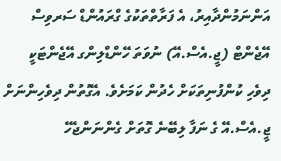އަންނަމުންދާއިރު، އެ ފަރާތްތަކުގެ ގްރައުންޑް ސަރވިސް އޭޖެންޓް (ޖީ.އެސް.އޭ) ނުވަތަ ހޭންޑްލިންގ އޭޖެންޓަކީ ދިވެހި ކުންފުނިތަކަށް ހެދުން ކަމަށެވެ. އެގޮތުން ދިވެހިންނަށް ޖީ.އެސް.އޭ ގެ ނަފާ ލިބޭނެ ގޮތަށް ގެންނަންޖެހޭ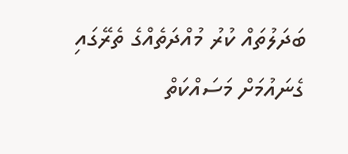ބަދަލުތައް ކުރު މުއްދަތެއްގެ ތެރޭގައި ގެނައުމަށް މަސައްކަތް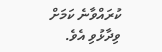ކުރައްވާނެ ކަމަށް ވިދާޅުވި އެވެ.